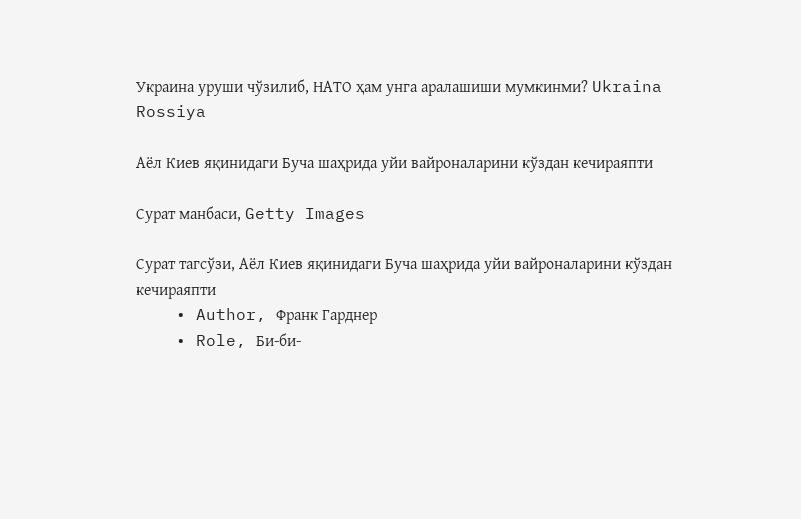Украина уруши чўзилиб, НАТО ҳам унга аралашиши мумкинми? Ukraina Rossiya

Аёл Киев яқинидаги Буча шаҳрида уйи вайроналарини кўздан кечираяпти

Сурат манбаси, Getty Images

Сурат тагсўзи, Аёл Киев яқинидаги Буча шаҳрида уйи вайроналарини кўздан кечираяпти
    • Author, Франк Гарднер
    • Role, Би-би-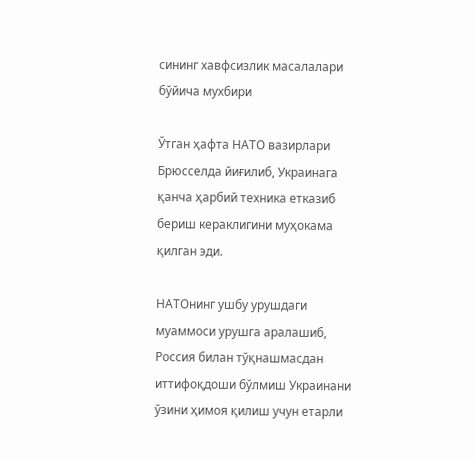сининг хавфсизлик масалалари бўйича мухбири

Ўтган ҳафта НАТО вазирлари Брюсселда йиғилиб, Украинага қанча ҳарбий техника етказиб бериш кераклигини муҳокама қилган эди.

НАТОнинг ушбу урушдаги муаммоси урушга аралашиб, Россия билан тўқнашмасдан иттифоқдоши бўлмиш Украинани ўзини ҳимоя қилиш учун етарли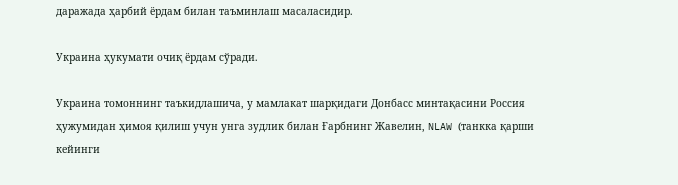даражада ҳарбий ёрдам билан таъминлаш масаласидир.

Украина ҳукумати очиқ ёрдам сўради.

Украина томоннинг таъкидлашича, у мамлакат шарқидаги Донбасс минтақасини Россия ҳужумидан ҳимоя қилиш учун унга зудлик билан Ғарбнинг Жавелин, NLAW (танкка қарши кейинги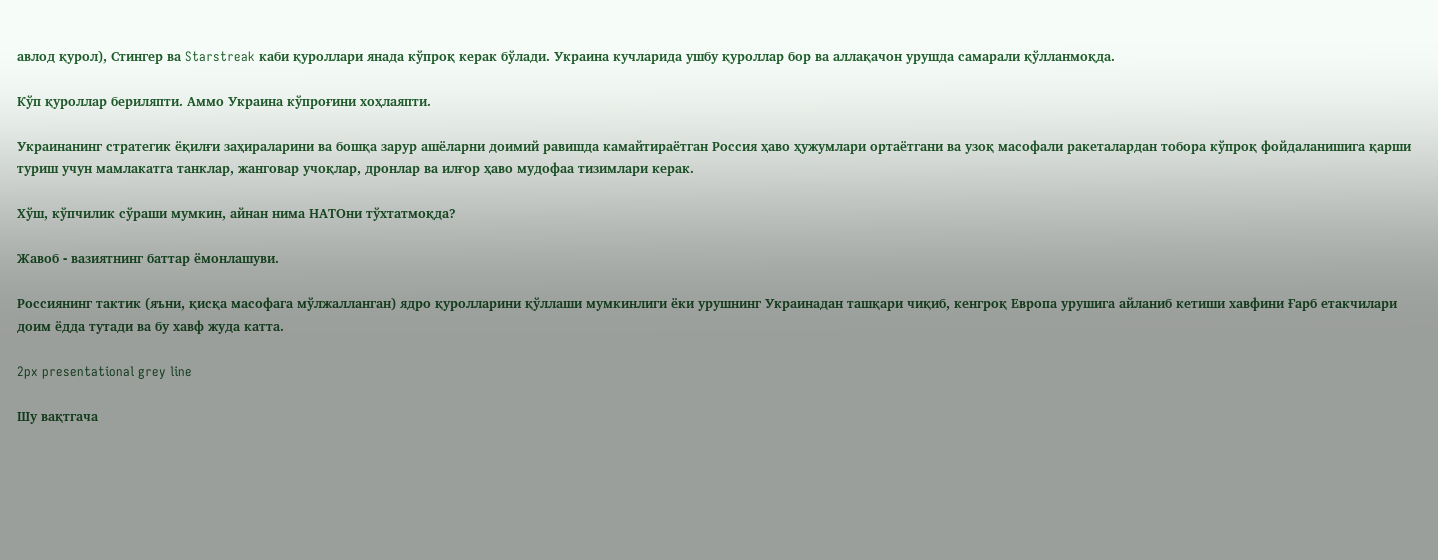авлод қурол), Стингер ва Starstreak каби қуроллари янада кўпроқ керак бўлади. Украина кучларида ушбу қуроллар бор ва аллақачон урушда самарали қўлланмоқда.

Кўп қуроллар бериляпти. Аммо Украина кўпроғини хоҳлаяпти.

Украинанинг стратегик ёқилғи заҳираларини ва бошқа зарур ашёларни доимий равишда камайтираётган Россия ҳаво ҳужумлари ортаётгани ва узоқ масофали ракеталардан тобора кўпроқ фойдаланишига қарши туриш учун мамлакатга танклар, жанговар учоқлар, дронлар ва илғор ҳаво мудофаа тизимлари керак.

Хўш, кўпчилик сўраши мумкин, айнан нима НАТОни тўхтатмоқда?

Жавоб - вазиятнинг баттар ёмонлашуви.

Россиянинг тактик (яъни, қисқа масофага мўлжалланган) ядро қуролларини қўллаши мумкинлиги ёки урушнинг Украинадан ташқари чиқиб, кенгроқ Европа урушига айланиб кетиши хавфини Ғарб етакчилари доим ёдда тутади ва бу хавф жуда катта.

2px presentational grey line

Шу вақтгача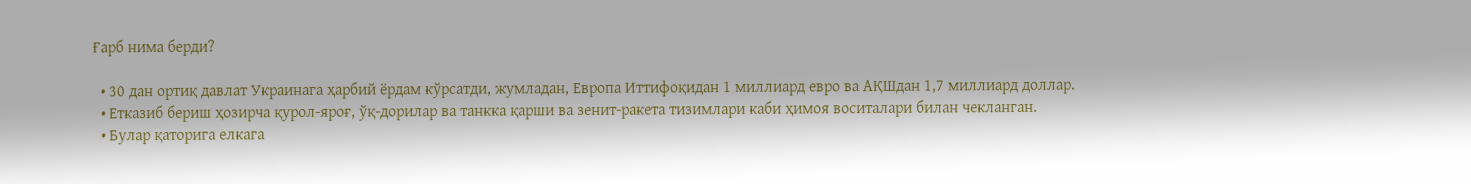Ғарб нима берди?

  • 30 дан ортиқ давлат Украинага ҳарбий ёрдам кўрсатди, жумладан, Европа Иттифоқидан 1 миллиард евро ва АҚШдан 1,7 миллиард доллар.
  • Етказиб бериш ҳозирча қурол-яроғ, ўқ-дорилар ва танкка қарши ва зенит-ракета тизимлари каби ҳимоя воситалари билан чекланган.
  • Булар қаторига елкага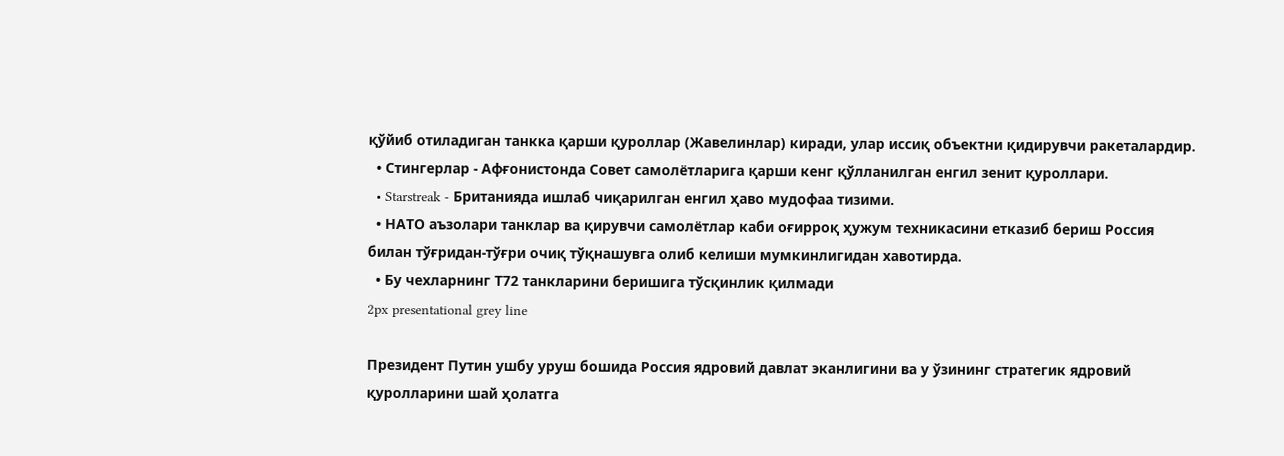қўйиб отиладиган танкка қарши қуроллар (Жавелинлар) киради, улар иссиқ объектни қидирувчи ракеталардир.
  • Стингерлар - Афғонистонда Совет самолётларига қарши кенг қўлланилган енгил зенит қуроллари.
  • Starstreak - Британияда ишлаб чиқарилган енгил ҳаво мудофаа тизими.
  • НАТО аъзолари танклар ва қирувчи самолётлар каби оғирроқ ҳужум техникасини етказиб бериш Россия билан тўғридан-тўғри очиқ тўқнашувга олиб келиши мумкинлигидан хавотирда.
  • Бу чехларнинг Т72 танкларини беришига тўсқинлик қилмади
2px presentational grey line

Президент Путин ушбу уруш бошида Россия ядровий давлат эканлигини ва у ўзининг стратегик ядровий қуролларини шай ҳолатга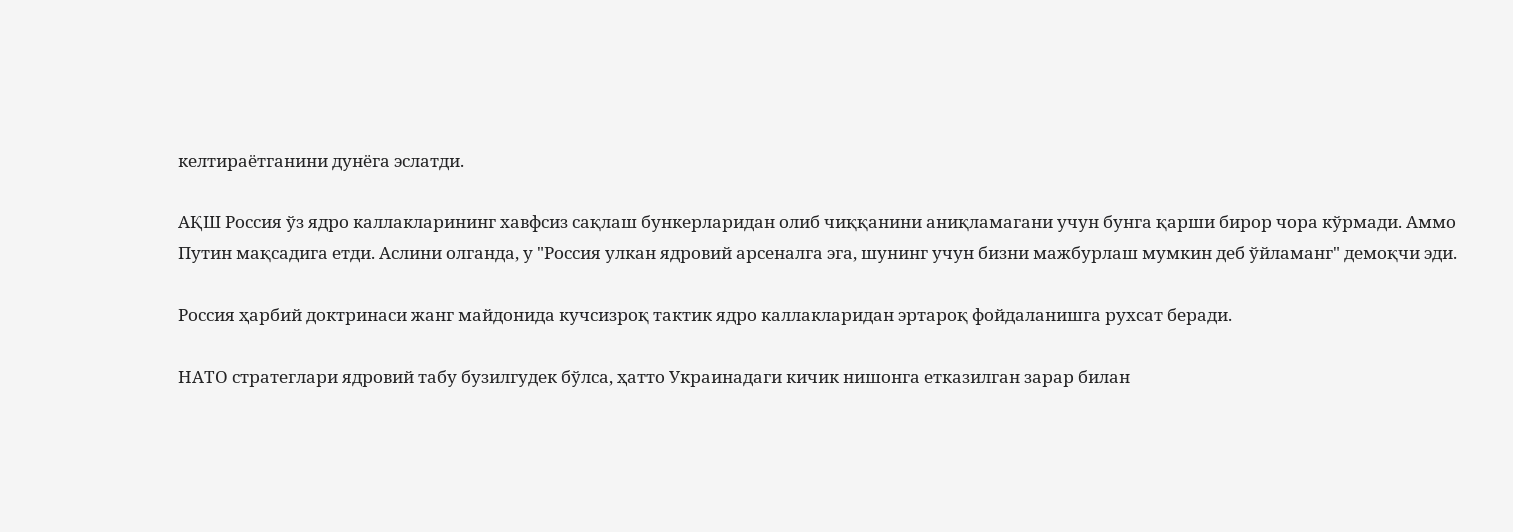келтираётганини дунёга эслатди.

АҚШ Россия ўз ядро каллакларининг хавфсиз сақлаш бункерларидан олиб чиққанини аниқламагани учун бунга қарши бирор чора кўрмади. Аммо Путин мақсадига етди. Аслини олганда, у "Россия улкан ядровий арсеналга эга, шунинг учун бизни мажбурлаш мумкин деб ўйламанг" демоқчи эди.

Россия ҳарбий доктринаси жанг майдонида кучсизроқ тактик ядро каллакларидан эртароқ фойдаланишга рухсат беради.

НАТО стратеглари ядровий табу бузилгудек бўлса, ҳатто Украинадаги кичик нишонга етказилган зарар билан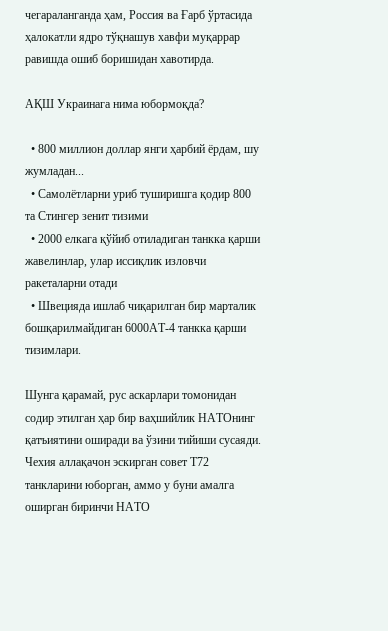чегараланганда ҳам, Россия ва Ғарб ўртасида ҳалокатли ядро тўқнашув хавфи муқаррар равишда ошиб боришидан хавотирда.

АҚШ Украинага нима юбормоқда?

  • 800 миллион доллар янги ҳарбий ёрдам, шу жумладан...
  • Самолётларни уриб туширишга қодир 800 та Стингер зенит тизими
  • 2000 елкага қўйиб отиладиган танкка қарши жавелинлар, улар иссиқлик изловчи ракеталарни отади
  • Швецияда ишлаб чиқарилган бир марталик бошқарилмайдиган 6000АТ-4 танкка қарши тизимлари.

Шунга қарамай, рус аскарлари томонидан содир этилган ҳар бир ваҳшийлик НАТОнинг қатъиятини оширади ва ўзини тийиши сусаяди. Чехия аллақачон эскирган совет Т72 танкларини юборган, аммо у буни амалга оширган биринчи НАТО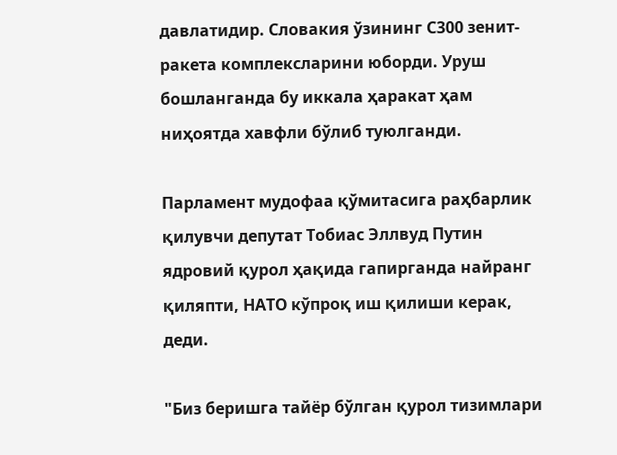давлатидир. Словакия ўзининг С300 зенит-ракета комплексларини юборди. Уруш бошланганда бу иккала ҳаракат ҳам ниҳоятда хавфли бўлиб туюлганди.

Парламент мудофаа қўмитасига раҳбарлик қилувчи депутат Тобиас Эллвуд Путин ядровий қурол ҳақида гапирганда найранг қиляпти, НАТО кўпроқ иш қилиши керак, деди.

"Биз беришга тайёр бўлган қурол тизимлари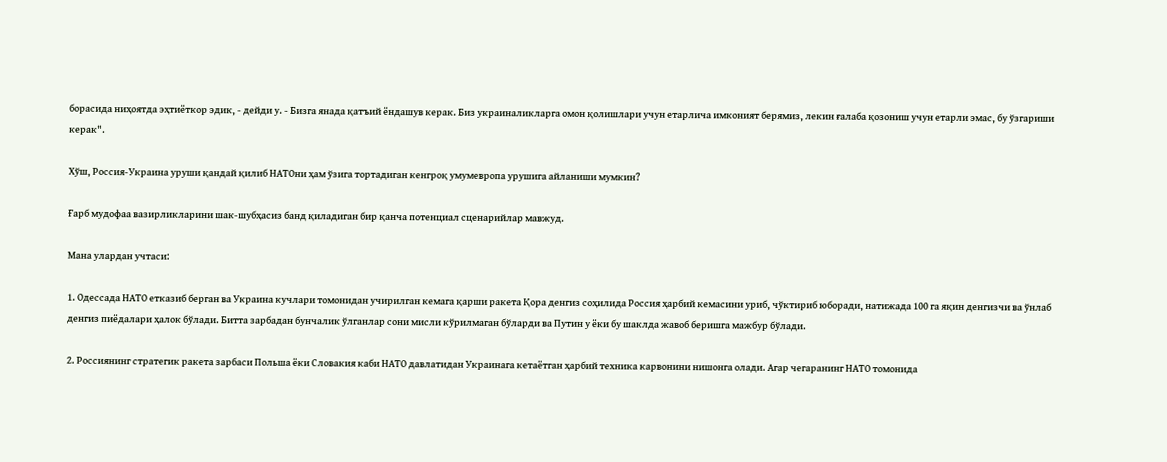борасида ниҳоятда эҳтиёткор эдик, - дейди у. - Бизга янада қатъий ёндашув керак. Биз украиналикларга омон қолишлари учун етарлича имконият берямиз, лекин ғалаба қозониш учун етарли эмас, бу ўзгариши керак".

Хўш, Россия-Украина уруши қандай қилиб НАТОни ҳам ўзига тортадиган кенгроқ умумевропа урушига айланиши мумкин?

Ғарб мудофаа вазирликларини шак-шубҳасиз банд қиладиган бир қанча потенциал сценарийлар мавжуд.

Мана улардан учтаси:

1. Одессада НАТО етказиб берган ва Украина кучлари томонидан учирилган кемага қарши ракета Қора денгиз соҳилида Россия ҳарбий кемасини уриб, чўктириб юборади, натижада 100 га яқин денгизчи ва ўнлаб денгиз пиёдалари ҳалок бўлади. Битта зарбадан бунчалик ўлганлар сони мисли кўрилмаган бўларди ва Путин у ёки бу шаклда жавоб беришга мажбур бўлади.

2. Россиянинг стратегик ракета зарбаси Польша ёки Словакия каби НАТО давлатидан Украинага кетаётган ҳарбий техника карвонини нишонга олади. Агар чегаранинг НАТО томонида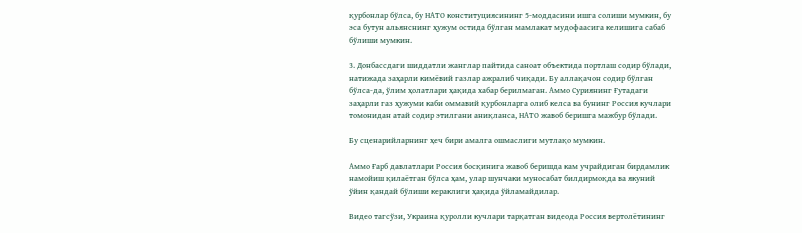қурбонлар бўлса, бу НАТО конституциясининг 5-моддасини ишга солиши мумкин, бу эса бутун альянснинг ҳужум остида бўлган мамлакат мудофаасига келишига сабаб бўлиши мумкин.

3. Донбассдаги шиддатли жанглар пайтида саноат объектида портлаш содир бўлади, натижада заҳарли кимёвий газлар ажралиб чиқади. Бу аллақачон содир бўлган бўлса-да, ўлим ҳолатлари ҳақида хабар берилмаган. Аммо Суриянинг Ғутадаги заҳарли газ ҳужуми каби оммавий қурбонларга олиб келса ва бунинг Россия кучлари томонидан атай содир этилгани аниқланса, НАТО жавоб беришга мажбур бўлади.

Бу сценарийларнинг ҳеч бири амалга ошмаслиги мутлақо мумкин.

Аммо Ғарб давлатлари Россия босқинига жавоб беришда кам учрайдиган бирдамлик намойиш қилаётган бўлса ҳам, улар шунчаки муносабат билдирмоқда ва якуний ўйин қандай бўлиши кераклиги ҳақида ўйламайдилар.

Видео тагсўзи, Украина қуролли кучлари тарқатган видеода Россия вертолётининг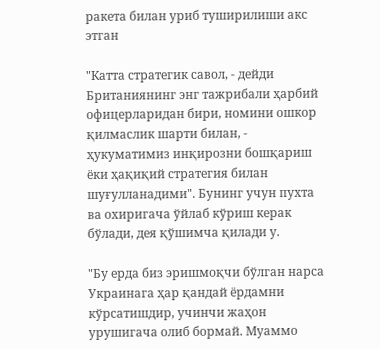ракета билан уриб туширилиши акс этган

"Катта стратегик савол, - дейди Британиянинг энг тажрибали ҳарбий офицерларидан бири, номини ошкор қилмаслик шарти билан, - ҳукуматимиз инқирозни бошқариш ёки ҳақиқий стратегия билан шуғулланадими". Бунинг учун пухта ва охиригача ўйлаб кўриш керак бўлади, дея қўшимча қилади у.

"Бу ерда биз эришмоқчи бўлган нарса Украинага ҳар қандай ёрдамни кўрсатишдир, учинчи жаҳон урушигача олиб бормай. Муаммо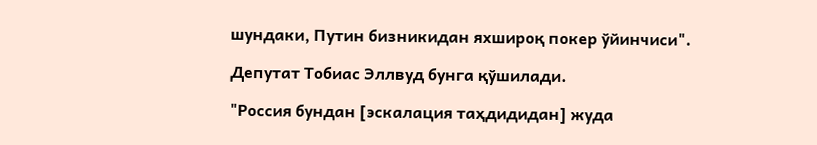шундаки, Путин бизникидан яхшироқ покер ўйинчиси".

Депутат Тобиас Эллвуд бунга қўшилади.

"Россия бундан [эскалация таҳдидидан] жуда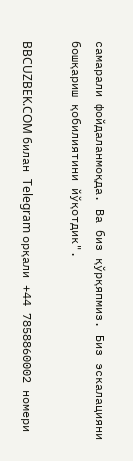самарали фойдаланмоқда. Ва биз қўрқяпмиз. Биз эскалацияни бошқариш қобилиятини йўқотдик".

BBCUZBEK.COM билан Telegram орқали +44 7858860002 номери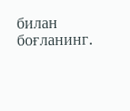билан боғланинг.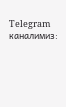Telegram каналимиз: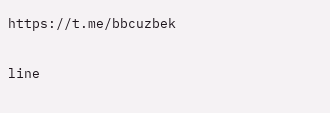https://t.me/bbcuzbek

line